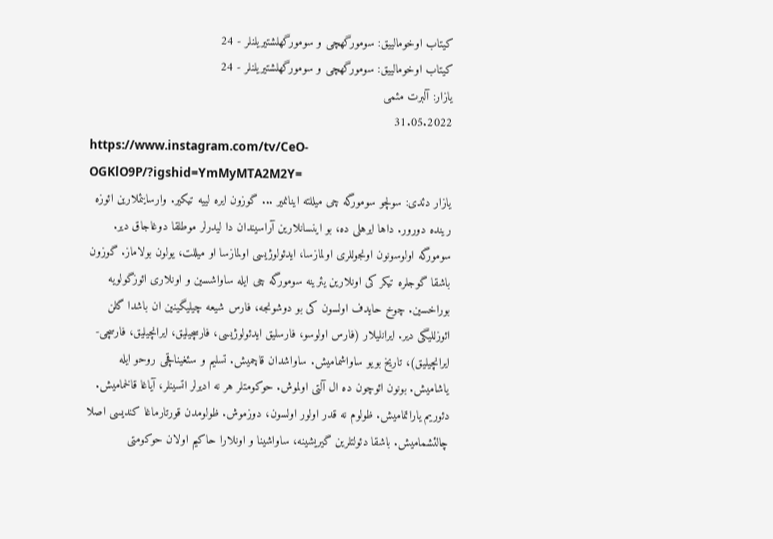کیتاب اوخومالییق: سومورگهچی و سومورگهلشتیریلنلر - 24
کیتاب اوخومالییق: سومورگهچی و سومورگهلشتیریلنلر - 24
یازار: آلبرت مئمی
31.05.2022
https://www.instagram.com/tv/CeO-OGKlO9P/?igshid=YmMyMTA2M2Y=
یازار دئدی: سولچو سومورگه چی میللته اینانمیر ... گوزون ایره لییه تیکیر. وارسایئملارین ائوزه رینده دورور. داها ایرهلی ده، بو اینسانلارین آراسیندان دا لیدرلر موطلقا دوغاجاق دیر.
سومورگه اولوسونون اونجوللری اولمازسا، ایدئولوژیسی اولمازسا او میللت، یولون بولاماز. گوزون باشقا گوجلره تیکر کی اونلارین یئرینه سومورگه چی ایله ساواشسین و اونلاری ائوزگولویه بوراخسین. چوخ حایدف اولسون کی بو دوشونجه، فارس شیعه چیلیگینین ان باشدا گلن ائوزللیگی دیر. ایرانلیلار (فارس اولوسو، فارسلیق ایدئولوژیسی، فارسچیلیق، ایرانچیلیق، فارسچی-ایرانچیلیق)، تاریخ بویو ساواشمامیش. ساواشدان قاچمیش. تسلیم و سئغیناقچی روحو ایله یاشامیش. بونون ائوچون ده ال آلتی اولموش. حوکومتلر هر نه ادیرلر اتسینلر، آیاغا قالخمامیش. دئوریم یاراتمامیش. ظولوم نه قدر اولور اولسون، دوزموش. ظولومدن قورتارماغا کندیسی اصلا چالئشمامیش. باشقا دئولتلرین گیریشینه، ساواشینا و اونلارا حاکیم اولان حوکومتی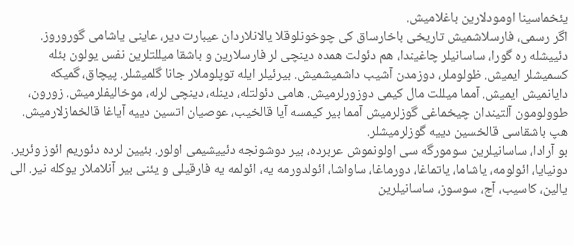یئخماسینا اومودلارین باغلامیش.
اگر رسمی، فارسلاشمیش تاریخی باخارساق کی چوخونلوقلا یالانلاردان عیبارت دیر، عاینی یاشامی گوروروز. دئییشله ره گورا، ساسانیلر چاغیندا، هم دئولت همده دینچی لر فارسلارین و باشقا میللتلرین نفس یولون بئله کسمیشلر ایمیش. ظولوملر، دوزمدن آشیب داشمیشمیش. بیرئیلر ایله توپلوملار جانا گلمیشلر. پیچاق، گمیکه دایانمیش ایمیش. آمما میللت مال کیمی دوزورلرمیش. هامی دئولتله، دینله، دینچی لرله، موخالیفلرمیش. زورون، طوولومون آلتیندان چیخماغی گوزلرمیش آمما بیر کیمسه آیا قالخیب، عوصیان اتسین دییه آیاغا قالخمازلارمیش. هپ باشقاسی قالخسین دییه گوزلرمیشلر.
بو آرادا، ساسانیلرین سومورگه سی اولونموش عربرده، بیر دوشونجه دئییشیمی اولور. بئیین لرده دئوریم ائوز وئریر. دونیایا، ائولومه، یاشاما، یاتماغا، دورماغا، ساواشا، ائولدورمه یه، ائولمه یه فارقیلی و یئنی بیر آنلاملار یوکله نیر. الی یالین، کاسیب، آج، سوسوز، ساسانیلرین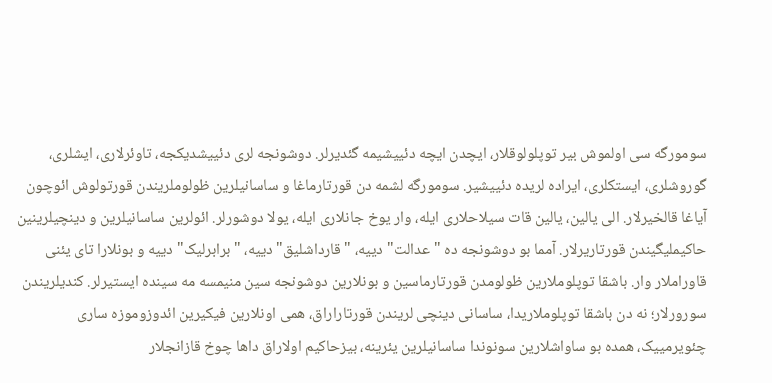سومورگه سی اولموش بیر توپلولوقلار، ایچدن ایچه دئییشیمه گئدیرلر. دوشونجه لری دئییشدیکجه، تاوئرلاری، ایشلری، گوروشلری، ایستکلری، ایراده لریده دئییشیر. سومورگه لشمه دن قورتارماغا و ساسانیلرین ظولوملریندن قورتولوش ائوچون آیاغا قالخیرلار. الی یالین، یالین قات سیلاحلاری ایله، وار یوخ جانلاری ایله، یولا دوشورلر. ائولرین ساسانیلرین و دینچیلرینین حاکیملیگیندن قورتاریرلار. آمما بو دوشونجه ده "عدالت" دییه، "قارداشلیق" دییه، "برابرلیک" دییه و بونلارا تای یئنی قاوراملار وار. باشقا توپلوملارین ظولومدن قورتارماسین و بونلارین دوشونجه سین منیمسه مه سینده ایستیرلر. کندیلریندن سورورلار؛ نه دن باشقا توپلوملاریدا، ساسانی دینچی لریندن قورتاراراق، همی اونلارین فیکیرین ائدوزوموزه ساری چئویرمییک، همده بو ساواشلارین سونوندا ساسانیلرین یئرینه، بیزحاکیم اولاراق داها چوخ قازانجلار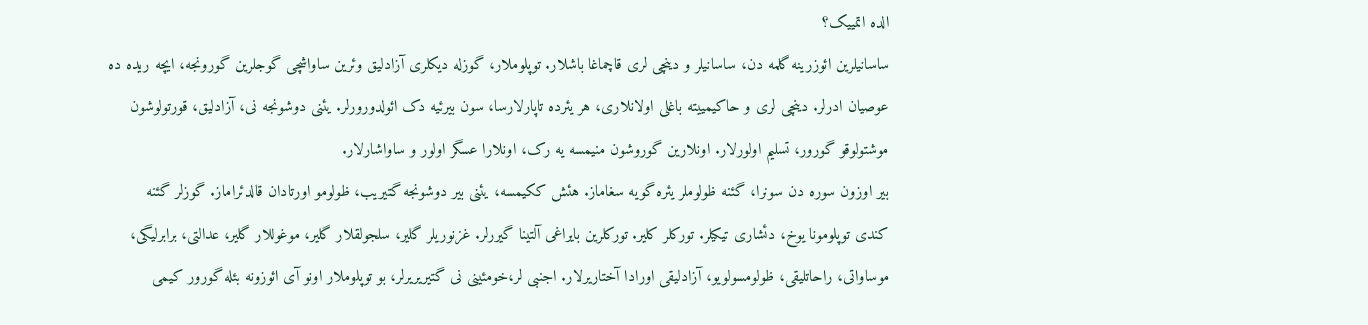الده اتمییک؟
ساسانیلرین ائوزرینه گلمه دن، ساسانیلر و دینچی لری قاچماغا باشلار. توپلوملار، گوزله دیکلری آزادلیق وئرین ساواشچی گوجلرین گورونجه، ایچه ریده ده عوصیان ادرلر. دینچی لری و حاکیمییته باغلی اولانلاری، هر یئرده تاپارلارسا، سون بیرئیه دک ائولدورورلر. یئنی دوشونجه نی، آزادلیق، قورتولوشون موشتولوقو گورور، تسلیم اولورلار. اونلارین گوروشون منیمسه یه رک، اونلارا عسگر اولور و ساواشارلار.
بیر اوزون سوره دن سونرا، گئنه ظولوملر یئره گویه سغاماز. هئش ککیمسه، یئنی بیر دوشونجه گتیریب، ظولومو اورتادان قالدئراماز. گوزلر گئنه کندی توپلومونا یوخ، دئشاری تیکیلر. تورکلر کلیر. تورکلرین بایراغی آلتینا گیررلر. غزنوریلر گلیر، سلجولقلار گلیر، موغوللار گلیر، عدالتی، برابرلیگی، موساواتی، راحاتلیقی، ظولومسولویو، آزادلیقی اورادا آختاریرلار. اجنبی لر،خومئینی نی گتیریریرلر، بو توپلوملار اونو آی ائوزونه بئله گورور کیمی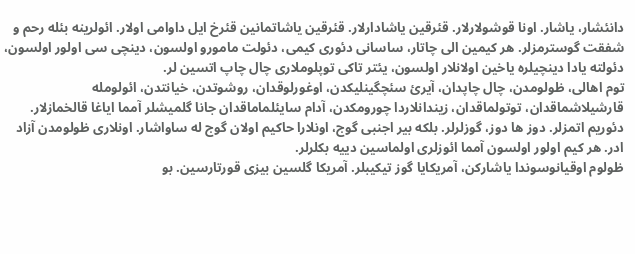دانئشار، یاشار. اونا قوشولارلار. قئرقین یاشادارلار. قئرقین یاشاتمانین قئرخ ایل داوامی اولار. ائولرینه بئله رحم و شفقت گوسترمزلر. هر کیمین الی چاتار، ساسانی دئوری کیمی، دئولت مامورو اولسون، دینچی سی اولور اولسون، دئولته یادا دینچیلره یاخین اولانلار اولسون، یئتر تاکی توپلوملاری چال چاپ اتسین لر.
توم اهالی، ظولومدن، چال چاپدان، آیرئ سئچگینلیکدن، اوغورلوقدان، روشوتدن، خیانتدن، ائولومله قارشیلاشماقدان، توتولماقدان، زیندانلاردا چورومکدن، آدام سایئلماماقدان جانا گلمیشلر آمما ایاغا قالخمازلار. دئوریم اتمزلر. دوز ها دوز، گوزلرلر. بلکه بیر اجنبی گوج، اونلارا حاکیم اولان گوج له ساواشار. اونلاری ظولومدن آزاد ادر. هر کیم اولور اولسون آمما ائوزلری اولماسین دییه بکلرلر.
ظولوم اوقیانوسوندا یاشارکن، آمریکایا گوز تیکیبلر. آمریکا گلسین بیزی قورتارسین. بو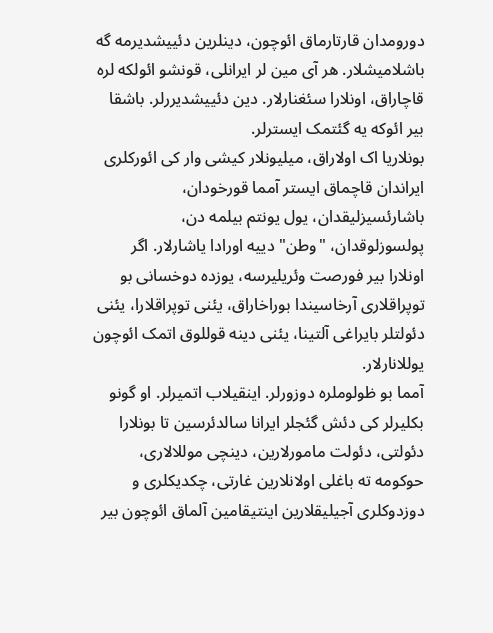دورومدان قارتارماق ائوچون، دینلرین دئییشدیرمه گه باشلامیشلار. هر آی مین لر ایرانلی، قونشو ائولکه لره قاچاراق، اونلارا سئغنارلار. دین دئییشدیررلر. باشقا بیر ائوکه یه گئتمک ایسترلر.
بونلاریا اک اولاراق، میلیونلار کیشی وار کی ائورکلری ایراندان قاچماق ایستر آمما قورخودان، باشارئسیزلیقدان، یول یونتم بیلمه دن، پولسوزلوقدان، "وطن" دییه اورادا یاشارلار. اگر اونلارا بیر فورصت وئریلیرسه، یوزده دوخسانی بو توپراقلاری آرخاسیندا بوراخاراق، یئنی توپراقلارا، یئنی دئولتلر بایراغی آلتینا، یئنی دینه قوللوق اتمک ائوچون یوللانارلار.
آمما بو ظولوملره دوزورلر. اینقیلاب اتمیرلر. او گونو بکلیرلر کی دئش گئجلر ایرانا سالدئرسین تا بونلارا دئولتی، دئولت مامورلارین، دینچی موللالاری، حوکومه ته باغلی اولانلارین غارتی، چکدیکلری و دوزدوکلری آجیلیقلارین اینتیقامین آلماق ائوچون بیر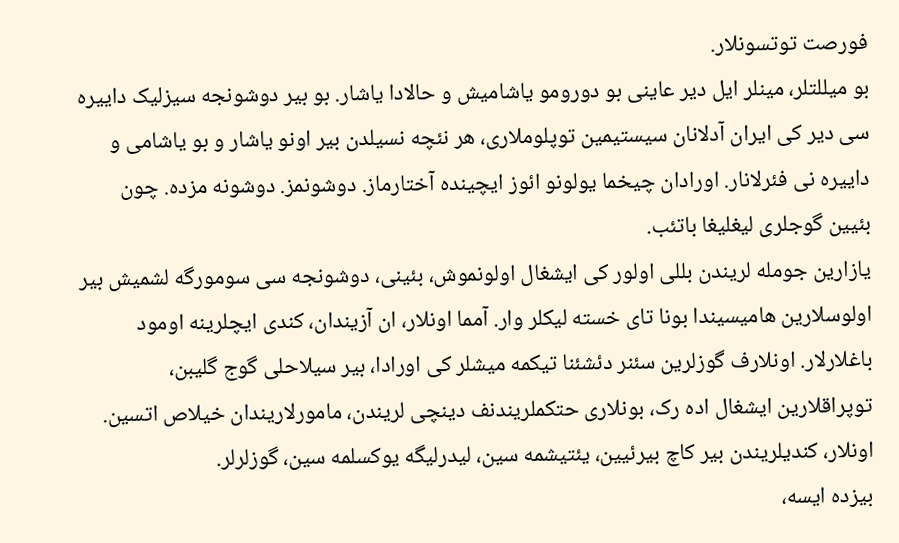فورصت توتسونلار.
بو میللتلر، مینلر ایل دیر عاینی بو دورومو یاشامیش و حالادا یاشار. بو بیر دوشونجه سیزلیک داییره سی دیر کی ایران آدلانان سیستیمین توپلوملاری، هر نئچه نسیلدن بیر اونو یاشار و بو یاشامی و داییره نی فئرلانار. اورادان چیخما یولونو ائوز ایچینده آختارماز. دوشونمز. دوشونه مزده. چون بئیین گوجلری لیغلیغا باتئب.
یازارین جومله لریندن بللی اولور کی ایشغال اولونموش، بئینی، دوشونجه سی سومورگه لشمیش بیر اولوسلارین هامیسیندا بونا تای خسته لیکلر وار. آمما اونلار، ان آزیندان، کندی ایچلرینه اومود باغلارلار. اونلارف گوزلرین سئنر دئشئنا تیکمه میشلر کی اورادا، بیر سیلاحلی گوج گلیبن، توپراقلارین ایشغال اده رک، بونلاری حتکملریندنف دینچی لریندن، مامورلاریندان خیلاص اتسین. اونلار، کندیلریندن بیر کاچ بیرئیین، یئتیشمه سین، لیدرلیگه یوکسلمه سین، گوزلرلر.
بیزده ایسه،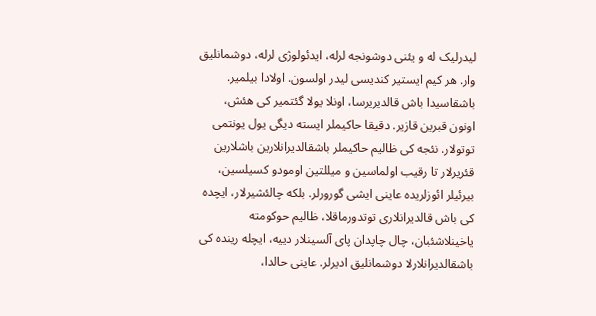لیدرلیک له و یئنی دوشونجه لرله، ایدئولوژی لرله، دوشمانلیق وار. هر کیم ایستیر کندیسی لیدر اولسون. اولادا بیلمیر. باشقاسیدا باش قالدیریرسا، اونلا یولا گئتمیر کی هئش، اونون قبرین قازیر. دقیقا حاکیملر ایسته دیگی یول یونتمی توتولار. نئجه کی ظالیم حاکیملر باشقالدیرانلارین باشلارین قئریرلار تا رقیب اولماسین و میللتین اومودو کسیلسین، بیرئیلر ائوزلریده عاینی ایشی گورورلر. بلکه چالئشیرلار، ایچده کی باش قالدیرانلاری توتدورماقلا، ظالیم حوکومته یاخینلاشئبان، چال چاپدان پای آلسینلار دییه، ایچله رینده کی باشقالدیرانلارلا دوشمانلیق ادیرلر. عاینی حالدا،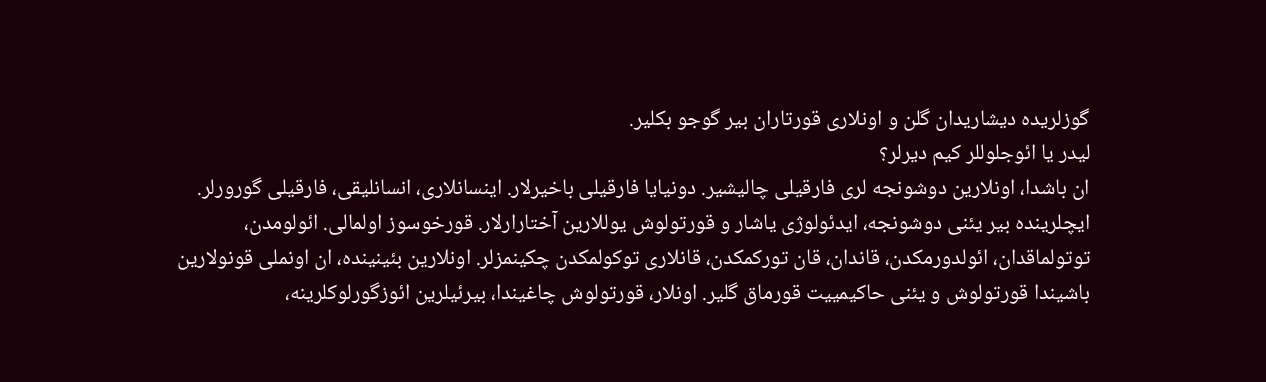گوزلریده دیشاریدان گلن و اونلاری قورتاران بیر گوجو بکلیر.
لیدر یا ائوجلوللر کیم دیرلر؟
ان باشدا، اونلارین دوشونجه لری فارقیلی چالیشیر. دونیایا فارقیلی باخیرلار. اینسانلاری، انسانلیقی، فارقیلی گورورلر. ایچلرینده بیر یئنی دوشونجه، ایدئولوژی یاشار و قورتولوش یوللارین آختارارلار. قورخوسوز اولمالی. ائولومدن، توتولماقدان، ائولدورمکدن، قاندان، قان تورکمکدن، قانلاری توکولمکدن چکینمزلر. اونلارین بئینینده، ان اونملی قونولارین باشیندا قورتولوش و یئنی حاکیمییت قورماق گلیر. اونلار، قورتولوش چاغیندا، بیرئیلرین ائوزگورلوکلرینه،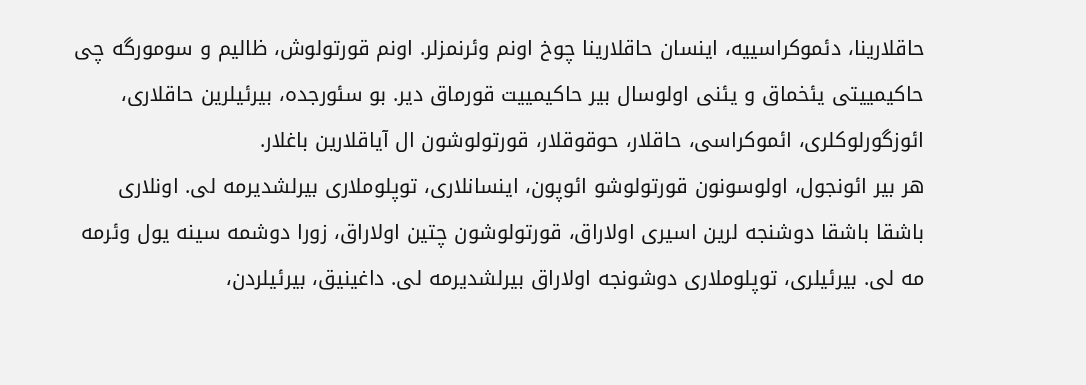حاقلارینا، دئموکراسییه، اینسان حاقلارینا چوخ اونم وئرنمزلر. اونم قورتولوش، ظالیم و سومورگه چی حاکیمییتی یئخماق و یئنی اولوسال بیر حاکیمییت قورماق دیر. بو سئورجده، بیرئیلرین حاقلاری، ائوزگورلوکلری، ائموکراسی، حاقلار، حوقوقلار، قورتولوشون ال آیاقلارین باغلار.
هر بیر ائونجول، اولوسونون قورتولوشو ائوپون، اینسانلاری، توپلوملاری بیرلشدیرمه لی. اونلاری باشقا باشقا دوشنجه لرین اسیری اولاراق، قورتولوشون چتین اولاراق، زورا دوشمه سینه یول وئرمه مه لی. بیرئیلری، توپلوملاری دوشونجه اولاراق بیرلشدیرمه لی. داغینیق، بیرئیلردن،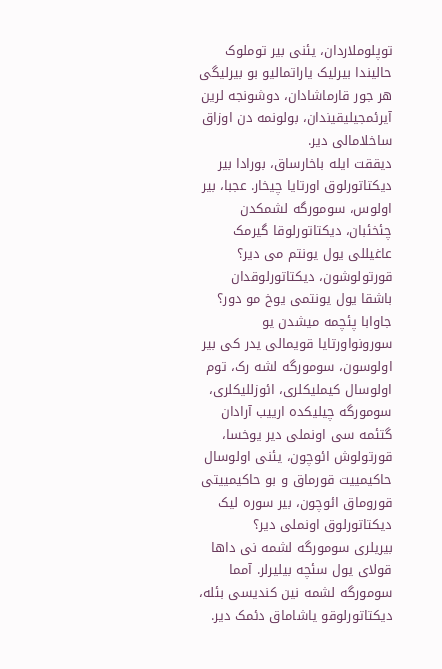توپلوملاردان، یئنی بیر توملوک حالیندا بیرلیک یاراتمالیو بو بیرلیگی هر جور قارماشادان، دوشونجه لرین آیرئمجیلیقیندان، بولونمه دن اوزاق ساخلامالی دیر.
دیققت ایله باخارساق، بورادا بیر دیکتاتورلوق اورتایا چیخار. عجبا، بیر اولوس، سومورگه لشمکدن چئخئبان، دیکتاتورلوقا گیرمک عاغیللی یول یونتم می دیر؟ قورتولوشون، دیکتاتورلوقدان باشقا یول یونتمی یوخ مو دور؟
جاوابا پئچمه میشدن یو سورونواورتایا قویمالی یدر کی بیر اولوسون، سومورگه لشه رک، توم اولوسال کیملیکلری، ائوزللیکلری، سومورگه چیلیکده ارییب آرادان گتئمه سی اونملی دیر یوخسا، قورتولوش ائوچون، یئنی اولوسال حاکیمییت قورماق و بو حاکیمییتی قوروماق ائوچون، بیر سوره لیک دیکتاتورلوق اونملی دیر؟
بیریلری سومورگه لشمه نی داها قولای یول سئچه بیلیرلر. آمما سومورگه لشمه نین کندیسی بئله، دیکتاتورلوقو یاشاماق دئمک دیر.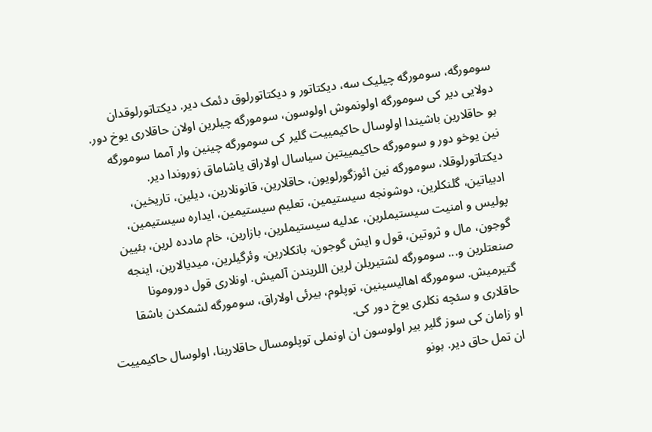سومورگه، سومورگه چیلیک سه، دیکتاتور و دیکتاتورلوق دئمک دیر. دیکتاتورلوقدان دولایی دیر کی سومورگه اولونموش اولوسون، سومورگه چیلرین اولان حاقلاری یوخ دور. بو حاقلارین باشیندا اولوسال حاکیمییت گلیر کی سومورگه چینین وار آمما سومورگه نین یوخو دور و سومورگه حاکیمییتین سیاسال اولاراق یاشاماق زوروندا دیر. دیکتاتورلوقلا، سومورگه نین ائوزگورلویون، حاقلارین، قانونلارین، دیلین، تاریخین، ادبیاتین، گلنکلرین، دوشونجه سیستیمین، تعلیم سیستیمین، ایداره سیستیمین، پولیس و امنیت سیستیملرین، عدلیه سیستیملرین، بازارین، خام مادده لرین، بئیین گوجون، مال و ثروتین، قول و ایش گوجون، بانکلارین، وئرگیلرین، میدیالارین، اینجه صنعتلرین و... سومورگه لشتیریلن لرین اللریندن آلمیش. اونلاری قول دورومونا گتیرمیش. سومورگه اهالیسینین، توپلوم، بیرئی اولاراق، سومورگه لشمکدن باشقا حاقلاری و سئچه نکلری یوخ دور کی.
او زامان کی سوز گلیر بیر اولوسون ان اونملی توپلومسال حاقلارینا، اولوسال حاکیمییت ان تمل حاق دیر. بونو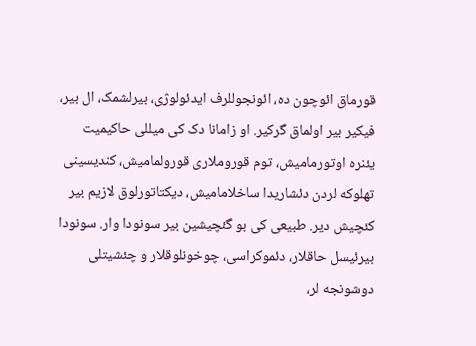قورماق ائوچون ده، ائونجوللرف ایدئولوژی، بیرلشمک، ال بیر، فیکیر بیر اولماق گرکیر. او زامانا دک کی میللی حاکیمیت یئنره اوتورمامیش، توم قوروملاری قورولمامیش، کندیسینی تهلوکه لردن دئشاریدا ساخلامامیش، دیکتاتورلوق لازیم بیر کئچیش دیر. طبیعی کی بو گئچیشین بیر سونودا وار. سونودا بیرئیسل حاقلار، دئموکراسی، چوخونلوقلار و چئشیتلی دوشونجه لر،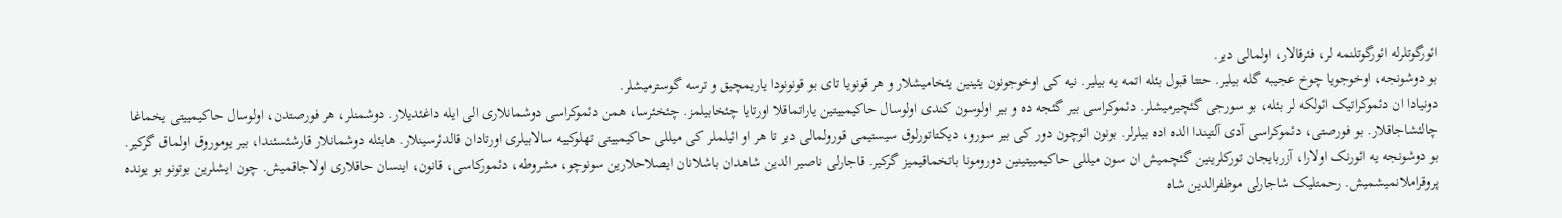ائورگوتلرله ائورگوتلنمه لر، فئرقالار، اولمالی دیر.
بو دوشونجه، اوخوجویا چوخ عجیبه گله بیلیر. حتتا قبول بئله اتمه یه بیلیر. نیه کی اوخوجونون یئینین یئخامیشلار و هر قونویا تای بو قونونودا یاریمچیق و ترسه گوسترمیشلر.
دونیادا ان دئموکراتیک ائولکه لر بئله، بو سورجی گئچیرمیشلر. دئموکراسی بیر گئجه ده و بیر اولوسون کندی اولوسال حاکیمییتین یاراتماقلا اورتایا چئخابیلمز. چئخئرسا، همن دئموکراسی دوشمانلاری الی ایله داغئدیلار. دوشمنلر، هر فورصتدن، اولوسال حاکیمییتی یخماغا چالئشاجاقلار. بو فورصتی، دئموکراسی آدی آلتیندا الده اده بیلرلر. بونون ائوچون دور کی بیر سورو، دیکتاتورلوق سیستیمی قورولمالی دیر تا هر او ائیلملر کی میللی حاکیمییتی تهلوکییه سالابیلری اورتادان قالدئرسینلار. هابئله دوشمانلار قارشئسئندا، بیر یوموروق اولماق گرکیر.
بو دوشونجه یه ائورنک اولارا، آزربایجان تورکلرینین گئچمیش ان سون میللی حاکیمییتینین دورومونا باتخماقیمیز گرکیر. قاجارلی ناصیر الدین شاهدان باشلانان ایصلاحلارین سونوچو، مشروطه، دئمورکاسی، قانون، اینسان حاقلاری اولاجاقمیش. چون ایشلرین بوتونو بو یونده پروقراملانمیشمیش. رحمتلیک شاجارلی موظفرالدین شاه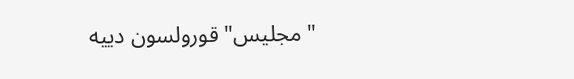"مجلیس" قورولسون دییه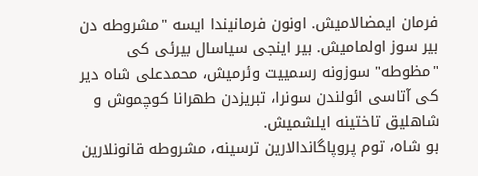فرمان ایمضالامیش. اونون فرمانیندا ایسه "مشروطه دن بیر سوز اولمامیش. بیر اینجی سیاسال بیرئی کی "مظوطه" سوزونه رسمییت وئرمیش، محمدعلی شاه دیر کی آتاسی ائولندن سونرا، تبریزدن طهرانا کوچموش و شاهلیق تاختینه ایلشمیش.
بو شاه، توم پروپاگاندالارین ترسینه، مشروطه قانونلارین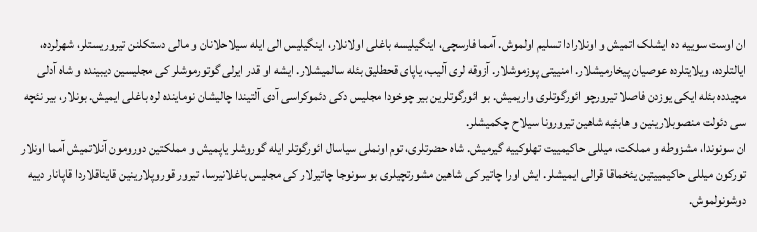ان اوست سوییه ده ایشلک اتمیش و اونلارادا تسلیم اولموش. آمما فارسچی، اینگیلیسه باغلی اولانلار، اینگیلیس الی ایله سیلاحلانان و مالی دستکلنن تیروریستلر، شهرلرده، ایالتلرده، ویلایتلرده عوصیان پیخارمیشلار. امنییتی پوزموشلار. آزوقه لری آلیب، یاپای قحطلیق بئله سالمیشلار. ایشه او قدر ایرلی گوتورموشلر کی مجلیسین دیبینده و شاه آدلی مچیدده بئله ایکی یوزدن فاصلا تیرورچو ائورگوتلری واریمیش. بو ائورگوتلرین بیر چوخودا مجلیس دکی دئموکراسی آدی آلتیندا چالیشان نوماینده لره باغلی ایمیش. بونلار، بیر نئچه سی دئولت منصوبلارینین و هابئیه شاهین تیرورونا سیلاح چکمیشلر.
ان سونوندا، مشزوطه و مملکت، میللی حاکیمییت تهلوکییه گیرمیش. شاه حضرتلری، توم اونملی سیاسال ائورگوتلر ایله گوروشلر یاپمیش و مملکتین دورومون آنلاتمیش آمما اونلار تورکون میللی حاکیمییتین یئخماقا قرالی ایمیشلر. ایش اورا چاتیر کی شاهین مشورتچیلری بو سونوجا چاتیرلار کی مجلیس باغلانیرسا، تیرور قوروپلارینین قایناقلاردا قاپانار دییه دوشونولموش.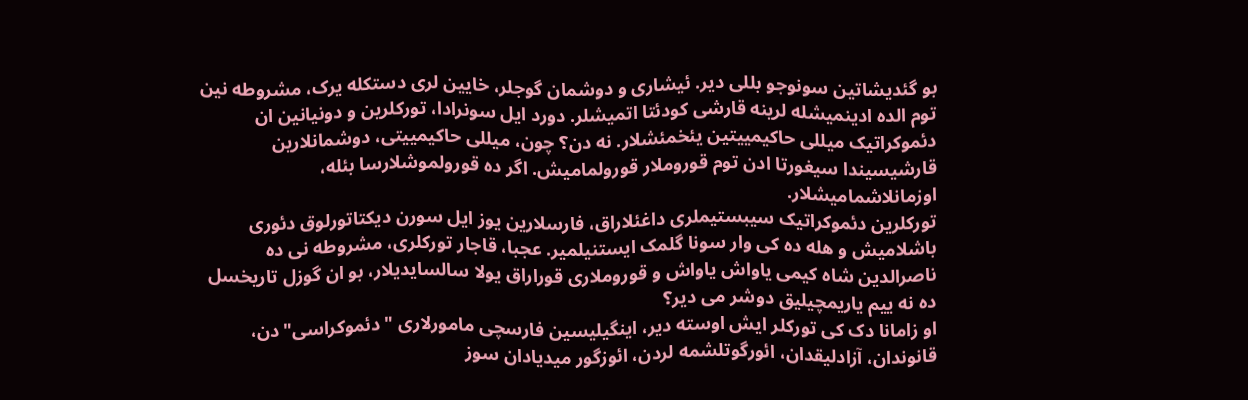بو گئدیشاتین سونوجو بللی دیر. ئیشاری و دوشمان گوجلر، خایین لری دستکله یرک، مشروطه نین توم الده ادینمیشله لرینه قارشی کودئتا اتمیشلر. دورد ایل سونرادا، تورکلرین و دونیانین ان دئموکراتیک میللی حاکیمییتین یئخمئشلار. نه دن؟ چون، میللی حاکیمییتی، دوشمانلارین قارشیسیندا سیغورتا ادن توم قوروملار قورولمامیش. اگر ده قورولموشلارسا بئله، اوزمانلاشمامیشلار.
تورکلرین دئموکراتیک سیبستیملری داغئلاراق، فارسلارین یوز ایل سورن دیکتاتورلوق دئوری باشلامیش و هله ده کی وار سونا گلمک ایستنیلمیر. عجبا، قاجار تورکلری، مشروطه نی ده ناصرالدین شاه کیمی یاواش یاواش و قوروملاری قوراراق یولا سالسایدیلار، بو ان گوزل تاریخسل ده نه ییم یاریمچیلیق دوشر می دیر؟
او زامانا دک کی تورکلر ایش اوسته دیر، اینگیلیسین فارسچی مامورلاری "دئموکراسی"دن، قانوندان، آزادلیقدان، ائورگوتلشمه لردن، ائوزگور میدیادان سوز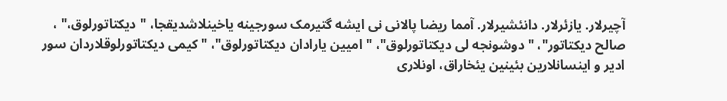آچیرلار. یازئرلار. دانئشیرلار. آمما ریضا پالانی نی ایشه گتیرمک سورجینه یاخینلاشدیقجا، "دیکتاتورلوق،" ، صالح دیکتاتور"، " دوشونجه لی دیکتاتورلوق"، "امیین یارادان دیکتاتورلوق"، " کیمی دیکتاتورلوقلاردان سور ادیر و اینسانلارین بئینین یئخاراق، اونلاری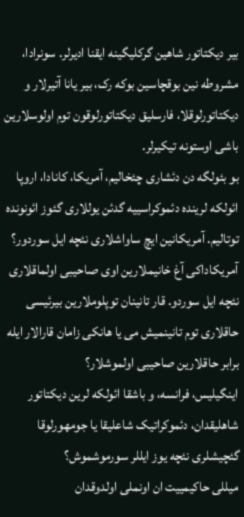بیر دیکتاتور شاهین گرکلیگینه ایقنا ادیرلر. سونرادا، مشروطه نین بوقچاسین بوکه رک، بیر یانا آتیرلار و دیکتاتورلوقلا، فارسلیق دیکتاتورلوقون توم اولوسلارین باشی اوستونه تیکیرلر.
بو بئولگه دن دئشاری چئخالیم، آمریکا، کانادا، اروپا ائولکه لرینده دئموکراسییه گدئن یوللاری گئوز ائونونده توتالیم. آمریکانین ایچ ساواشلاری نئچه ایل سوردور؟ آمریکاداکی آغ خانیملارین اوی صاحیبی اولماقلاری نئچه ایل سوردو. قار تانینان توپلوملارین بیرئیسی حاقلاری توم تانینمیش می یا هانکی زامان قارالار ایله برابر حاقلارین صاحیبی اولموشلار؟
اینگیلیس، فرانسه، و باشقا ائولکه لرین دیکتاتور شاهلیقدان، دئموکراتیک شاعلیقا یا جومهورلوقا گئچیشلری نئچه یوز ایللر سورموشموش؟
میللی حاکیمییت ان اونملی اولدوقدان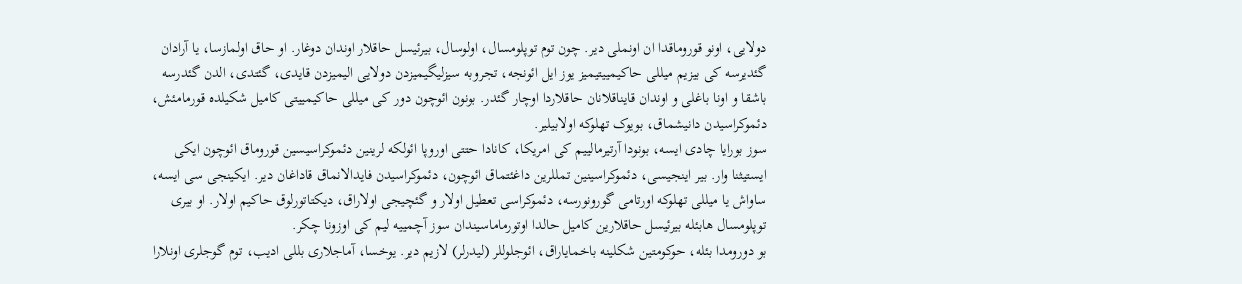دولایی، اونو قوروماقدا ان اونملی دیر. چون توم توپلومسال، اولوسال، بیرئیسل حاقلار اوندان دوغار. او حاق اولمازسا، یا آرادان گئدیرسه کی بیزیم میللی حاکیمییتیمیز یوز ایل ائونجه، تجروبه سیزلیگیمیزدن دولایی الیمیزدن قایدی، گئتدی، الدن گئدرسه باشقا و اونا باغلی و اوندان قایناقلانان حاقلاردا اوچار گئدر. بونون ائوچون دور کی میللی حاکیمییتی کامیل شکیلده قورمامئش، دئموکراسیدن دانیشماق، بویوک تهلوکه اولابیلیر.
سوز بورایا چادی ایسه، بونودا آرتیرمالییم کی امریکا، کانادا حتتی اوروپا ائولکه لرینین دئموکراسیسین قوروماق ائوچون ایکی ایستیثنا وار. بیر اینجیسی، دئموکراسینین تمللرین داغئتماق ائوچون، دئموکراسیدن فایدالانماق قاداغان دیر. ایکینجی سی ایسه، ساواش یا میللی تهلوکه اورتامی گورونورسه، دئموکراسی تعطیل اولار و گئچیجی اولاراق، دیکتاتورلوق حاکیم اولار. او بیری توپلومسال هابئله بیرئیسل حاقلارین کامیل حالدا اوتورماماسیندان سوز آچمییه لیم کی اوزونا چکر.
بو دورومدا بئله، حوکومتین شکلینه باخمایاراق، ائوجلوللر (لیدرلر) لازیم دیر. یوخسا، آماجلاری بللی ادیب، توم گوجلری اونلارا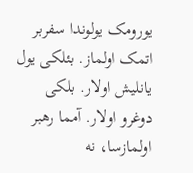یورومک یولوندا سفربر اتمک اولماز. بئلکی یول یانلیش اولار. بلکی دوغرو اولار. آمما رهبر اولمازسا، نه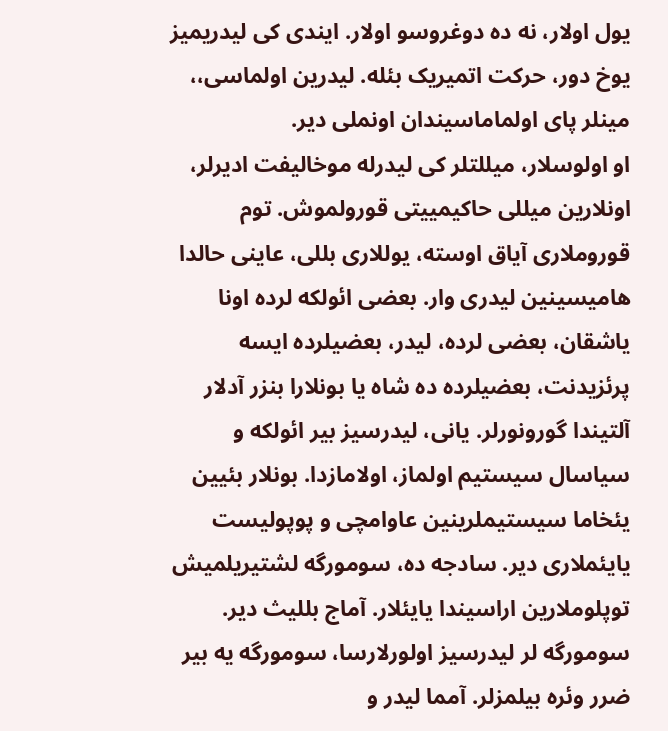یول اولار، نه ده دوغروسو اولار. ایندی کی لیدریمیز یوخ دور، حرکت اتمیریک بئله. لیدرین اولماسی،، مینلر پای اولماماسیندان اونملی دیر.
او اولوسلار، میللتلر کی لیدرله موخالیفت ادیرلر، اونلارین میللی حاکیمییتی قورولموش. توم قوروملاری آیاق اوسته، یوللاری بللی، عاینی حالدا هامیسینین لیدری وار. بعضی ائولکه لرده اونا یاشقان، بعضی لرده، لیدر، بعضیلرده ایسه پرئزیدنت، بعضیلرده ده شاه یا بونلارا بنزر آدلار آلتیندا گورونورلر. یانی، لیدرسیز بیر ائولکه و سیاسال سیستیم اولماز، اولامازدا. بونلار بئیین یئخاما سیستیملرینین عاوامچی و پوپولیست یایئملاری دیر. سادجه ده، سومورگه لشتیریلمیش توپلوملارین اراسیندا یایئلار. آماج بللیث دیر. سومورگه لر لیدرسیز اولورلارسا، سومورگه یه بیر ضرر وئره بیلمزلر. آمما لیدر و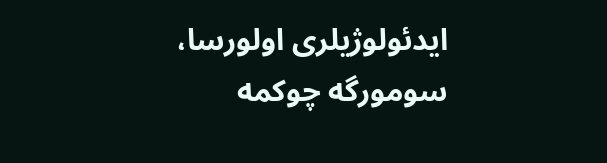ایدئولوژیلری اولورسا، سومورگه چوکمه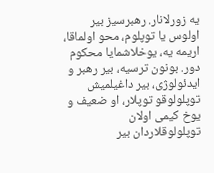یه زورلانار. رهبرسیز بیر اولوس یا توپلوم، محو اولماقا، اریمه یه، یوخلاشمایا محکوم دور. بونون ترسیه، بیر رهبر و ایدئولوژی، بیر داغیلمیش توپلولوقو توپلار، او ضعیف و یوخ کیمی اولان توپلولوقلاردان بیر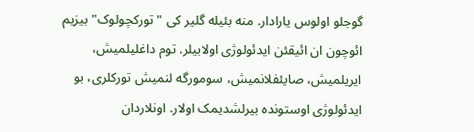گوجلو اولوس یارادار. منه بئیله گلیر کی "تورکچولوک" بیزیم ائوچون ان ائیقئن ایدئولوژی اولابیلر. توم داغلیلمیش، ایریلمیش، صایئفلانمیش، سومورگه لنمیش تورکلری، بو ایدئولوژی اوستونده بیرلشدیمک اولار. اونلاردان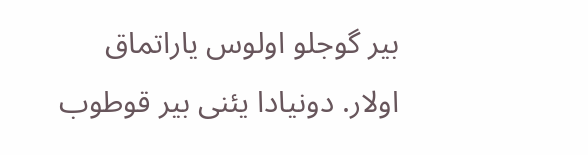بیر گوجلو اولوس یاراتماق اولار. دونیادا یئنی بیر قوطوب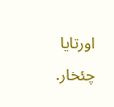اورتایا چئخار.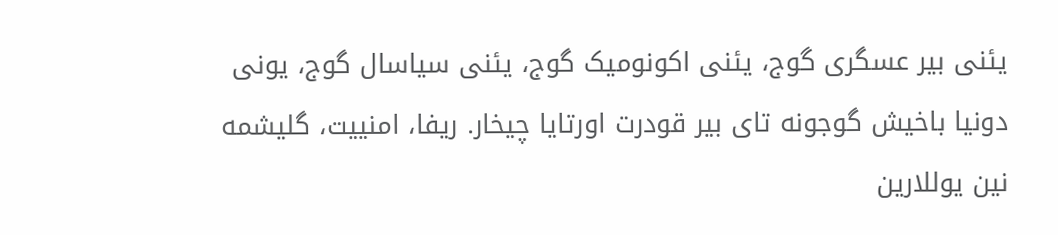یئنی بیر عسگری گوج، یئنی اکونومیک گوج، یئنی سیاسال گوج، یونی دونیا باخیش گوجونه تای بیر قودرت اورتایا چیخار. ریفا، امنییت، گلیشمه نین یوللارین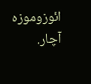ائوزوموزه آچار.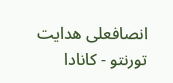انصافعلی هدایت
تورنتو - کانادا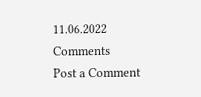11.06.2022
Comments
Post a Comment